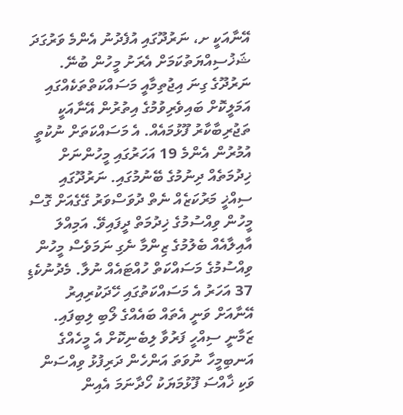އޭނާއަކީ ށ، ނަރުދޫގައި އުފެދުނު އެންމެ ވަރުގަދަ ޝަޚުސިއްޔަތުކަމަށް އެރަށު މީހުން ބުނޭ. ނަރުދޫގެ ގިނަ އިޖުތިމާއީ މަސައްކަތްތަކެއްގައި އަމަލީކޮށް ބައިވެރިވުމުގެ އިތުރުން އޭނާއަކީ ތަޖުރިބާކާރު ފޫޅުމައެއް. އެ މަސައްކަތަށް ނުކުތީ އުމުރުން އެންމެ 19 އަހަރުގައި މީހުންނަށް ޚިދުމަތެއް ދިނުމުގެ ބޭނުމުގައި. ނަރުދޫގައި ސިއްޚީ މަރުކަޒެއް ނެތް ދުވަސްވަރު ގޭގެއަށް ގޮސް މީހުން ވިއްސުމުގެ ޚިދުމަތް ދީފައިވޭ. އަމިއްލަ އާއިލާއެއް ބެލުމުގެ ޒިންމާ ނެގި ނަމަވެސް މީހުން ވިއްސުމުގެ މަސައްކަތް ހުއްޓައެއް ނުލާ. މެދުނުކެޑި 37 އަހަރު އެ މަސައްކަތުގައި ހޭދަކުރިއިރު އޭނާއަށް ވަނީ އެތައް ބައެއްގެ ލޯބި ލިބިފައި.
ޒަމާނީ ސިއްހީ ފަރުވާ ލިބެނިކޮށް އެ މީހެއްގެ އަނބިމީހާ ނުވަތަ އަންހެން ދަރިފުޅު ވިއްސަން ވަކި ޚާއްސަ ފޫޅުމަޔަކު ހޯދާނަމަ އެއިން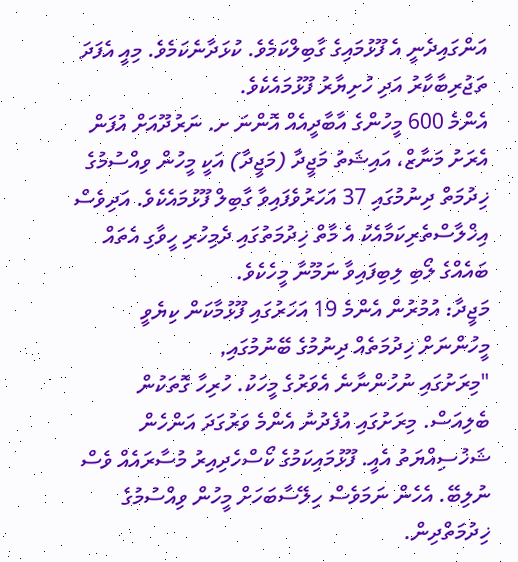އަންގައިދެނީ އެ ފޫޅުމައިގެ ގާބިލްކަމެވެ. ކުޅަދާނެކަމެވެ. މިއީ އެފަދަ ތަޖުރިބާކާރު އަދި ހުށިޔާރު ފޫޅުމައެކެވެ.
އެންމެ 600 މީހުންގެ އާބާދީއެއް އޮންނަ ށ. ނަރުދޫއަށް އުފަން އެރަށު މަނާޒް، އައިޝަތު މަޖީދާ (މަޖީދާ) އަކީ މީހުން ވިއްސުމުގެ ޚިދުމަތް ދިނުމުގައި 37 އަހަރުވެފައިވާ ގާބިލް ފޫޅުމައެކެވެ. އަދިވެސް އިޚްލާސްތެރިކަމާއެކު އެ މާތް ޚިދުމަތުގައި ދެމިހުރި ހީވާގި އެތައް ބައެއްގެ ލޯބި ލިބިފައިވާ ނަމޫނާ މީހެކެވެ.
މަޖީދާ: އުމުރުން އެންމެ 19 އަހަރުގައި ފޫޅުމާކަން ކިޔެވީ މީހުންނަށް ޚިދުމަތެއް ދިނުމުގެ ބޭނުމުގައި,
"މިރަށުގައި ނުހުންނާނެ އެވަރުގެ މީހަކު. ހުރިހާ ގޮތަކުން ބެލިއަސް. މިރަށުގައި އުފެދުނު އެންމެ ވަރުގަދަ އަންހެން ޝަޚުސިއްޔަތު އެއީ. ފޫޅުމައިކަމުގެ ކޯސްހެދިއިރު މުސާރައެއް ވެސް ނުލިބޭ. އެހެން ނަމަވެސް ހިލޭސާބަހަށް މީހުން ވިއްސުމުގެ ޚިދުމަތްދިން.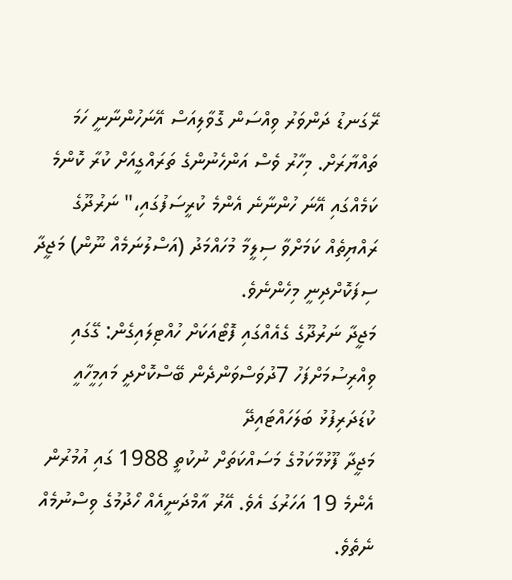ރޭގަނޑު ދަންވަރު ވިއްސަން ގޮވާލިއަސް އޭނަހުންނާނީ ހަމަ ތައްޔާރަށް. މިހާރު ވެސް އަންހެނުންގެ ތަރައްގީއަށް ކުރާ ކޮންމެ ކަމެއްގައި އޭނަ ހުންނާނެ އެންމެ ކުރީސަފުގައި،" ނަރުދޫގެ ރައްޔިތެއް ކަމަށްވާ ސިލީމާ މުހައްމަދު (އަސްލުނަމެއް ނޫން) މަޖީދާ ސިފަކޮށްދިނީ މިހެންނެވެ.
މަޖީދާ ނަރުދޫގެ ގެއެއްގައި ފޮޓޯއަކަށް ހުއްޓިލައިގެން: ގޭގައި ވިއްރިސުމަށްފަހު 7ދުވަސްވަންދެން ބޭސްކޮށްދީ މައިމީހާއީ ކުޑަދަރިފުޅު ބަލަހައްޓައިދޭ
މަޖީދާ ފޫޅުމާކަމުގެ މަސައްކަތަށް ނުކުތީ 1988 ގައި އުމުރުން އެންމެ 19 އަހަރުގަ އެވެ. އޭރު އާމްދަނީއެއް ހޯދުމުގެ ވިސްނުމެއް ނެތެވެ.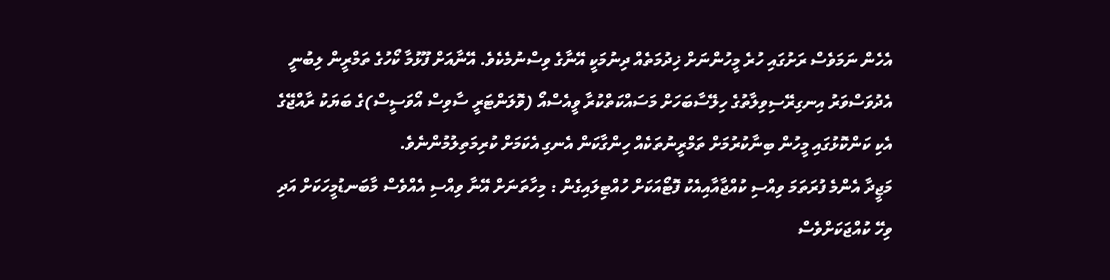އެހެން ނަމަވެސް ރަށުގައި ހުރެ މީހުންނަށް ޚިދުމަތެއް ދިނުމަކީ އޭނާގެ ވިސްނުމެކެވެ. އޭނާއަށް ފޫޅުމާ ކޯހުގެ ތަމްރީން ލިބުނީ އެދުވަސްވަރު އިނގިރޭސިވިލާތުގެ ހިލޭސާބަހަށް މަސައްކަތްކުރާ ވީއެސްއޯ (ވޮލަންޓަރީ ސާވިސް އޯވަސީސް)ގެ ބަޔަކު ރާއްޖޭގެ އެކި ކަންކޮޅުގައި މީހުން ބިނާކުރުމަށް ތަމްރީނުތަކެއް ހިންގާކަން އެނގި އެކަމަށް ކުރިމަތިލުމުންނެވެ.
މަޖީދާ އެންމެ ފުރަތަމަ ވިއްސި ކުއްޖާއާއިއެކު ފޮޓޯއަކަށް ހުއްޓިލައިގެން : މިހާތަނަށް އޭނާ ވިއްސި އެއްވެސް މާބަނޑުމީހަކަށް އަދި ވިހޭ ކުއްޖަކަށްވެސް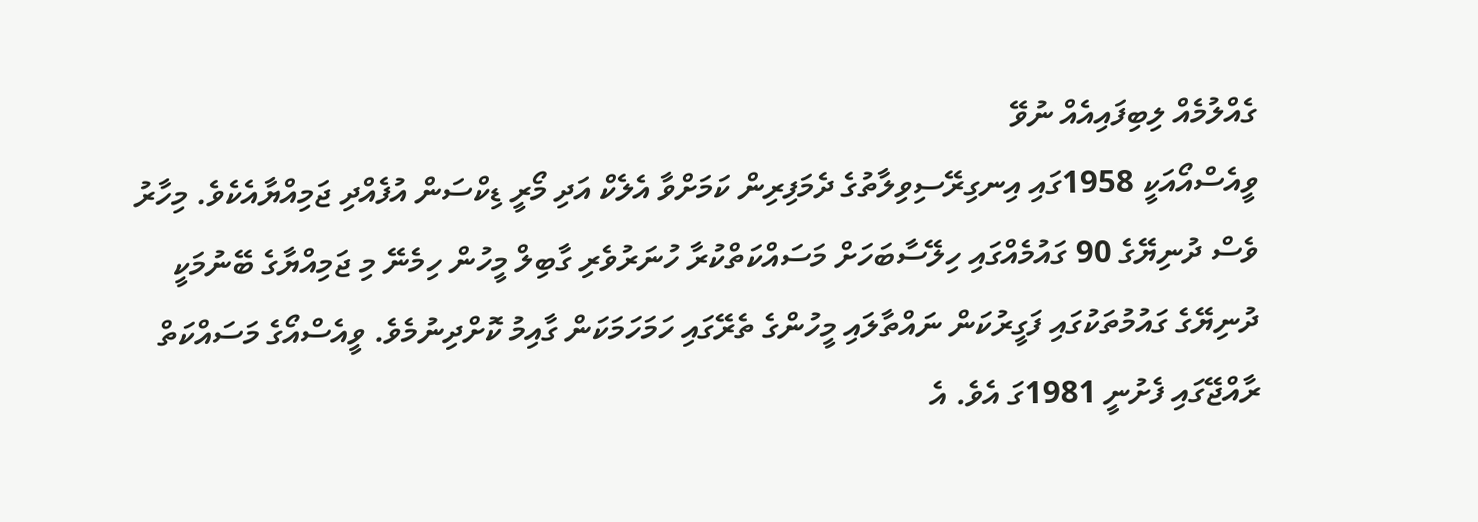ގެއްލުމެއް ލިބިފައިއެއް ނުވޭ
ވީއެސްއޯއަކީ 1958ގައި އިނގިރޭސިވިލާތުގެ ދެމަފިރިން ކަމަށްވާ އެލެކް އަދި މޯރީ ޑިކްސަން އުފެއްދި ޖަމިއްޔާއެކެވެ. މިހާރު ވެސް ދުނިޔޭގެ 90 ގައުމެއްގައި ހިލޭސާބަހަށް މަސައްކަތްކުރާ ހުނަރުވެރި ގާބިލް މީހުން ހިމެނޭ މި ޖަމިއްޔާގެ ބޭނުމަކީ ދުނިޔޭގެ ގައުމުތަކުގައި ފަގީރުކަން ނައްތާލައި މީހުންގެ ތެރޭގައި ހަމަހަމަކަން ގާއިމު ކޮށްދިނުމެވެ. ވީއެސްއޯގެ މަސައްކަތް ރާއްޖޭގައި ފެށުނީ 1981ގަ އެވެ. އެ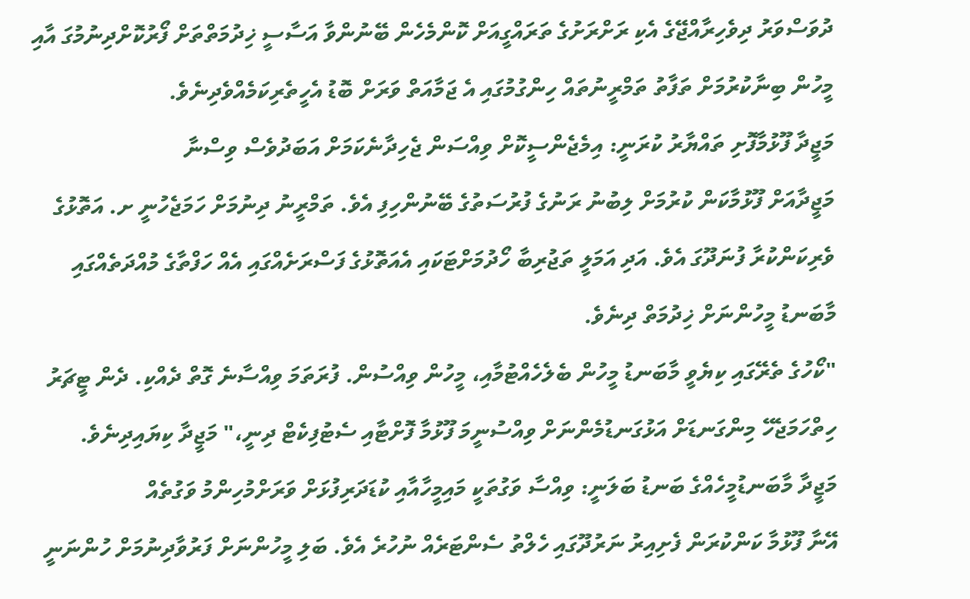ދުވަސްވަރު ދިވެހިރާއްޖޭގެ އެކި ރަށްރަށުގެ ތަރައްގީއަށް ކޮންމެހެން ބޭނުންވާ އަސާސީ ޚިދުމަތްތަށް ފޯރުކޮށްދިނުމުގަ އާއި މީހުން ބިނާކުރުމަށް ތަފާތު ތަމްރީނުތައް ހިންގުމުގައި އެ ޖަމާއަތް ވަރަށް ބޮޑު އެހީތެރިކަމެއްވެދިނެވެ.
މަޖީދާ ފޫޅުމާފޮށި ތައްޔާރު ކުރަނީ: އިމެޖެންސީކޮށް ވިއްސަން ޖެހިދާނެކަމަށް އަބަދުވެސް ވިސްނާ
މަޖީދާއަށް ފޫޅުމާކަން ކުރުމަށް ލިބުނު ރަނުގެ ފުރުސަތުގެ ބޭނުންހިފި އެވެ. ތަމްރީނު ދިނުމަށް ހަމަޖެހުނީ ށ. އަތޮޅުގެ ވެރިކަންކުރާ ފުނަދޫގަ އެވެ. އަދި އަމަލީ ތަޖުރިބާ ހޯދުމަށްޓަކައި އެއަތޮޅުގެ ފަސްރަށެއްގައި އެއް ހަފްތާގެ މުއްދަތެއްގައި މާބަނޑު މީހުންނަށް ޚިދުމަތް ދިނެވެ.
"ކޯހުގެ ތެރޭގައި ކިޔެވީ މާބަނޑު މީހުން ބެލެހެއްޓުމާއި، މީހުން ވިއްސުން. ފުރަތަމަ ވިއްސާނެ ގޮތް ދެއްކި. ދެން ޓީޗަރު ހިތްހަމަޖެހޭ މިންގަނޑަށް އަޅުގަނޑުމެންނަށް ވިއްސުނީމަ ފޫޅުމާ ފޮށްޓާއި ސެޓުފިކެޓް ދިނީ،" މަޖީދާ ކިޔައިދިނެވެ.
މަޖީދާ މާބަނޑުމީހެއްގެ ބަނޑު ބަލަނީ: ވިއްސާ ވަގުތަކީ މައިމީހާއާއި ކުޑަދަރިފުޅަށް ވަރަށްމުހިންމު ވަގުތެއް
އޭނާ ފޫޅުމާ ކަންކުރަން ފެށިއިރު ނަރުދޫގައި ހެލްތު ސެންޓަރެއް ނުހުރެ އެވެ. ބަލި މީހުންނަށް ފަރުވާދިނުމަށް ހުންނަނީ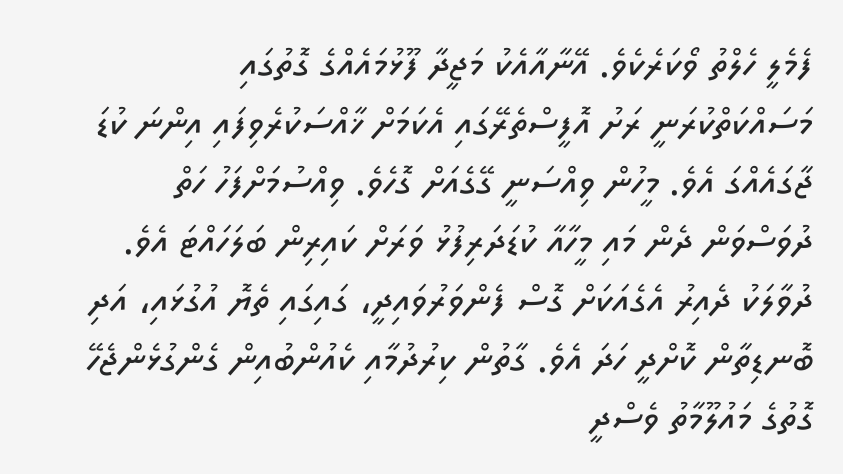ފެމެލީ ހެލްތު ވޯކަރެކެވެ. އޭނާއާއެކު މަޖީދާ ފޫޅުމައެއްގެ ގޮތުގައި މަސައްކަތްކުރަނީ ރަށު އޮފީސްތެރޭގައި އެކަމަށް ޚާއްސަކުރެވިފައި އިންނަ ކުޑަ ޖާގައެއްގަ އެވެ. މީހުން ވިއްސަނީ ގޭގެއަށް ގޮހެވެ. ވިއްސުމަށްފަހު ހަތް ދުވަސްވަން ދެން މައި މީހާއާ ކުޑަދަރިފުޅު ވަރަށް ކައިރިން ބަލަހައްޓަ އެވެ.
ދުވާލަކު ދެއިރު އެގެއަކަށް ގޮސް ފެންވަރުވައިދީ، ގައިގައި ތެޔޮ އުގުޅައި، އަދި ބޮނޑިތާން ކޮށްދީ ހަދަ އެވެ. ގާތުން ކިރުދުމާއި ކެއުންބުއިން ގެންގުޅެންޖެހޭ ގޮތުގެ މައުލޫމާތު ވެސްދީ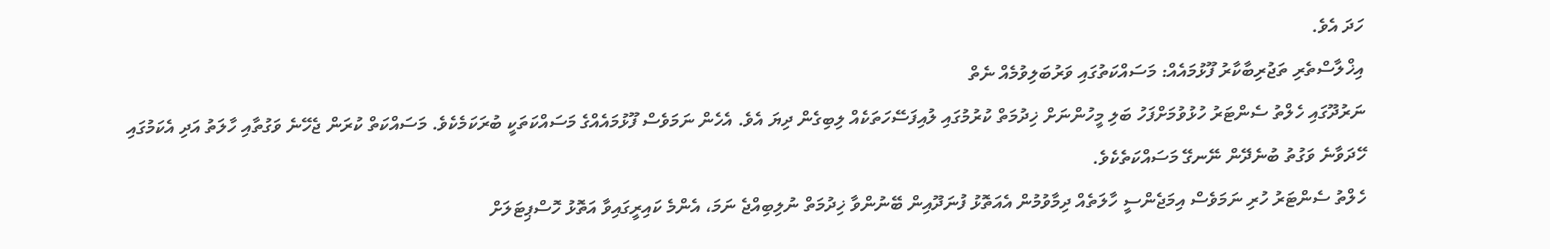ހަދަ އެވެ.
އިޚްލާސްތެރި ތަޖުރިބާކާރު ފޫޅުމައެއް: މަސައްކަތުގައި ވަރުބަލިވުމެއް ނެތް
ނަރުދޫގައި ހެލްތު ސެންޓަރު ހުޅުވުމަށްފަހު ބަލި މީހުންނަށް ޚިދުމަތް ކުރުމުގައި ލުއިފަސޭހަތަކެއް ލިބިގެން ދިޔަ އެވެ. އެހެން ނަމަވެސް ފޫޅުމައެއްގެ މަސައްކަތަކީ ބުރަކަމެކެވެ. މަސައްކަތް ކުރަން ޖެހޭނެ ވަގުތާއި ހާލަތު އަދި އެކަމުގައި ހޭދަވާނެ ވަގުތު ބުނެދޭން ނޭނގޭ މަސައްކަތެކެވެ.
ހެލްތު ސެންޓަރު ހުރި ނަމަވެސް އިމަޖެންސީ ހާލަތެއް ދިމާވުމުން އެއަތޮޅު ފުނަދޫއިން ބޭނުންވާ ޚިދުމަތް ނުލިބިއްޖެ ނަމަ، އެންމެ ކައިރީގައިވާ އަތޮޅު ހޮސްޕިޓަލަށް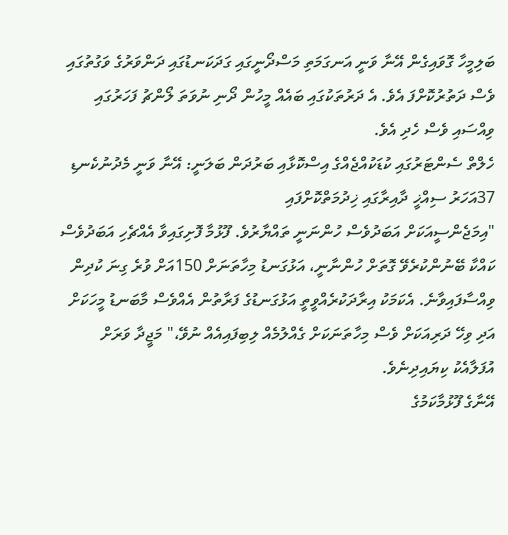ބަލިމީހާ ގޮވައިގެން އޭނާ ވަނީ އަނގަމަތި މަސްދޯނީގައި ގަދަކަނޑުގައި ދަންވަރުގެ ވަގުތުގައި ވެސް ދަތުރުކޮށްފަ އެވެ. އެ ދަރުތަކުގައި ބައެއް މީހުން ދޯނި ނުވަތަ ލޯންޗު ފަހަރުގައި ވިއްސައި ވެސް ހެދި އެވެ.
ހެލްތް ސެންޓަރުގައި ކުޑަކުއްޖެއްގެ އިސްކޮޅާއި ބަރުދަން ބަލަނީ: އޭނާ ވަނީ މެދުނުކެނޑި 37އަހަރު ސިއްޚީ ދާއިރާގައި ޚިދުމަތްކޮށްފައި
"އިމަޖެންސީއަކަށް އަބަދުވެސް ހުންނަނީ ތައްޔާރުވެ. ފޫޅުމާ ފޮށިގައިވާ އެއްޗެހި އަބަދުވެސް ކައްކާ ބޭނުންކުރެވޭ ގޮތަށް ހުންނާނީ، އަޅުގަނޑު މިހާތަނަށް 150އަށް ވުރެ ގިނަ ކުދިން ވިއްސާފައިވާނެ. އެކަމަކު އިރާދަކުރެއްވީތީ އަޅުގަނޑުގެ ފަރާތުން އެއްވެސް މާބަނޑު މީހަކަށް އަދި ވިހޭ ދަރިއަކަށް ވެސް މިހާތަނަކަށް ގެއްލުމެއް ލިބިފައިއެއް ނުވޭ،" މަޖީދާ ވަރަށް އުފަލާއެކު ކިޔައިދިނެވެ.
އޭނާގެ ފޫޅުމާކަމުގެ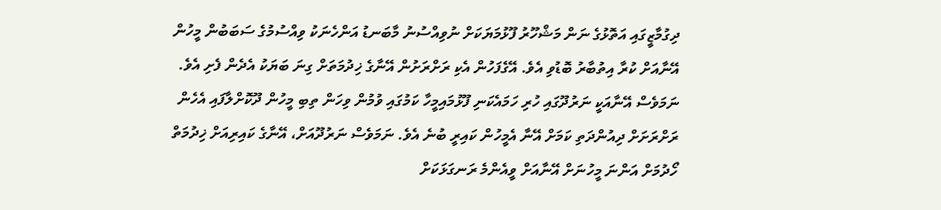ދިގުމާޒީގައި އަތޮޅުގެ ނަން މަޝްހޫރު ފޫޅުމަޔަކަށް ނުވިއްސުނު މާބަނޑު އަންހެނަކު ވިއްސުމުގެ ސަބަބުން މީހުން އޭނާއަށް ކުރާ އިތުބާރު ބޮޑުވި އެވެ. އޭގެފަހުން އެކި ރަށްރަށުން އޭނާގެ ޚިދުމަތަށް ގިނަ ބަޔަކު އެދެން ފެށި އެވެ. ނަމަވެސް އޭނާއަކީ ނަރުދޫގައި ހުރި ހަމައެކަނި ފޫޅުމައިމީހާ ކަމުގައި ވުމުން ވިހަން ތިބި މީހުން ދޫކޮށްލާފައި އެހެން ރަށްރަށަށް ދިއުންދަތި ކަމަށް އޭނާ އެމީހުން ކައިރީ ބުނެ އެވެ. ނަމަވެސް ނަރުދޫއަށް، އޭނާގެ ކައިރިއަށް ޚިދުމަތް ހޯދުމަށް އަންނަ މީހުނަށް އޭނާއަށް ވީއެންމެ ރަނގަޅަކަށް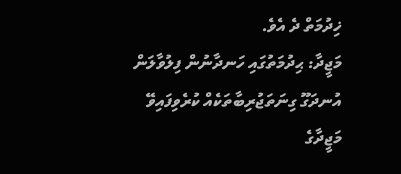ޚިދުމަތް ދެ އެވެ.
މަޖީދާ: ޙިދުމަތުގައި ހަނދާނުން ފިލުވާލަން އުނދަގޫ ގިނަތަޖުރިބާތަކެއް ކުރެވިފައިވޭ
މަޖީދާގެ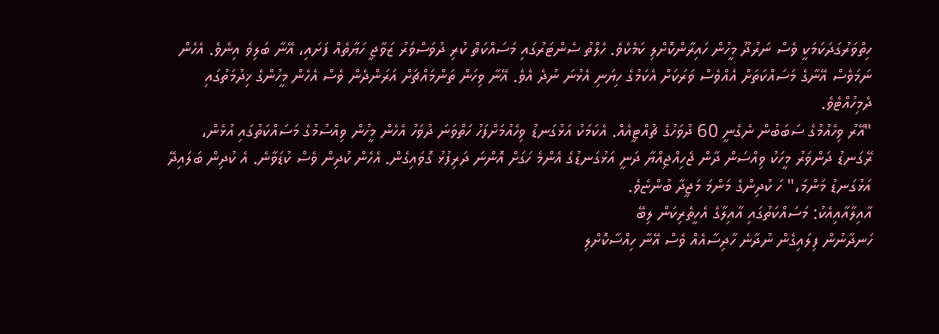ހިތްވަރުގަދަކަމަކީ ވެސް ނަރުދޫ މީހުން ހައިރާންކޮށްލި ކަމެކެވެ. ހެލްތު ސެންޓަރުގައި މަސައްކަތް ކުރި ދުވަސްވަރު ޒަވާޖީ ހަޔާތެއް ފަށައި، އޭނާ ބަލިވެ އިނެވެ. އެހެން ނަމަވެސް އޭނާގެ މަސައްކަތަށް އެއްވެސް ވަރަކަށް އެކަމުގެ ހިޔަނި އެޅުނަ ނުދެ އެވެ. އޭނާ ވިހަން ތަންމައްޗަށް އަރަންދެން ވެސް އެހެން މީހުންގެ ޚިދުމަތުގައި ދެމިހުއްޓެވެ.
"އޭރު ވިހެއުމުގެ ސަބަބުން ނެގެނީ 60 ދުވަހުގެ ޗުއްޓީއެއް. އެކަމަކު އަޅުގަނޑު ވިހެއުމަށްފަހު ހަތްވަނަ ދުވަހު އެހެން މީހުން ވިއްސުމުގެ މަސައްކަތުގައި އުޅެން، ރޭގަނޑު ދަންވަރު މީހަކު ވިއްސަން ދާން ޖެހިއްޖިއްޔާ ދަނީ އަޅުގަނޑުގެ އެންމެ ހަގަށް އޮންނަ ދަރިފުޅު ގޮވައިގެން. އެހެން ކުދިން ވެސް ކުޑަވާނެ. އެ ކުދިން ބަލައިދޭ އަޅުގަނޑު މަންމަ،" ހަ ކުދިންގެ މަންމަ މަޖީދާ ބުންޏެވެ.
އާއިލާއާއިއެކު: މަސައްކަތުގައި އާއިލާގެ އެހީތެރިކަން ލިބޭ
ހަނދާނުން ފިލައިގެން ނުދާނެ ހާދިސާއެއް ވެސް އޭނާ ހިއްސާކޮށްލި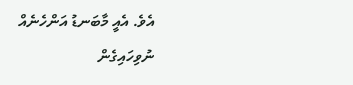އެވެ. އެއީ މާބަނޑު އަންހެނެއް ނުވިހައިގެން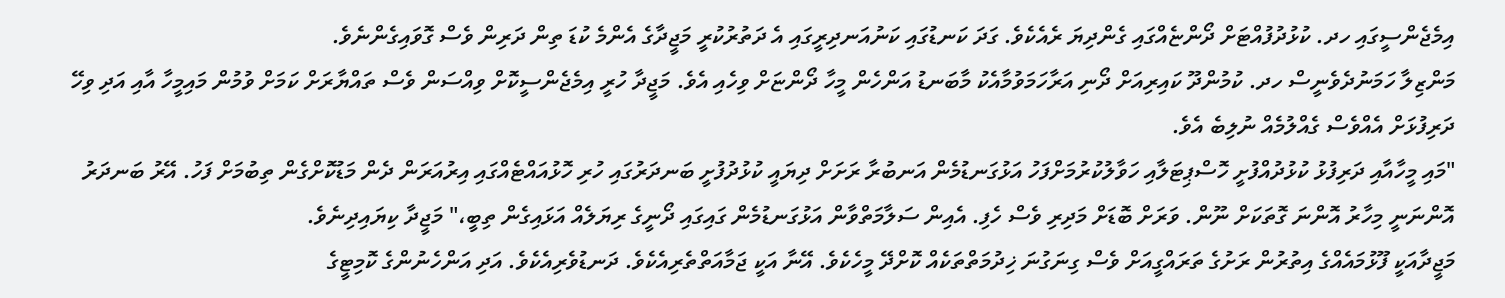އިމެޖެންސީގައި ހދ. ކުޅުދުފުއްޓަށް ދޯންޏެއްގައި ގެންދިޔަ ރެއެކެވެ. ގަދަ ކަނޑުގައި ކަނުއަނދިރީގައި އެ ދަތުރުކުރީ މަޖީދާގެ އެންމެ ކުޑަ ތިން ދަރިން ވެސް ގޮވައިގެންނެވެ.
މަންޒިލާ ހަމަނުދެވެނީސް ހދ. ކުމުންދޫ ކައިރިއަށް ދޯނި އަރާހަމަވުމާއެކު މާބަނޑު އަންހެން މީހާ ދޯންޏަށް ވިހެއި އެވެ. މަޖީދާ ހުރީ އިމެޖެންސީކޮށް ވިއްސަން ވެސް ތައްޔާރަށް ކަމަށް ވުމުން މައިމީހާ އާއި އަދި ވިހޭ ދަރިފުޅަށް އެއްވެސް ގެއްލުމެއް ނުލިބެ އެވެ.
"މައި މީހާއާއި ދަރިފުޅު ކުޅުދުއްފުށީ ހޮސްޕިޓަލާއި ހަވާލުކުރުމަށްފަހު އަޅުގަނޑުމެން އަނބުރާ ރަށަށް ދިޔައީ ކުޅުދުފުށީ ބަނދަރުގައި ހުރި ހޮޅުއައްޓެއްގައި އިރުއަރަން ދެން މަޑުކޮށްގެން ތިބުމަށް ފަހު. އޭރު ބަނދަރު އޮންނަނީ މިހާރު އޮންނަ ގޮތަކަށް ނޫން. ވަރަށް ބޮޑަށް މަދިރި ވެސް ހެފި. އެއިން ސަލާމަތްވާން އަޅުގަނޑުމެން ގައިގައި ދޯނީގެ ރިޔަލެއް އަޅައިގެން ތިބީ،" މަޖީދާ ކިޔައިދިނެވެ.
މަޖީދާއަކީ ފޫޅުމައެއްގެ އިތުރުން ރަށުގެ ތަރައްގީއަށް ވެސް ގިނަގުނަ ޚިދުމަތްތަކެއް ކޮށްދޭ މީހެކެވެ. އޭނާ އަކީ ޖަމާއަތްތެރިއެކެވެ. ދަނޑުވެރިއެކެވެ. އަދި އަންހެނުންގެ ކޮމިޓީގެ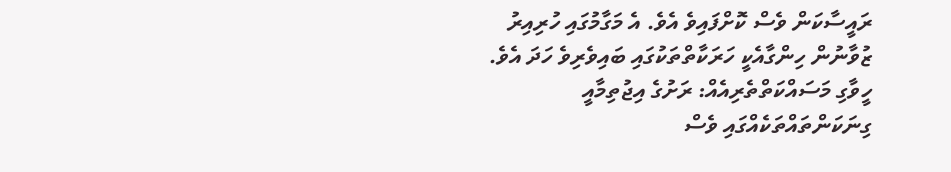ރައީސާކަން ވެސް ކޮށްފައިވެ އެވެ. އެ މަގާމުގައި ހުރިއިރު ޒުވާނުން ހިންގާއެކީ ހަރަކާތްތަކުގައި ބައިވެރިވެ ހަދަ އެވެ.
ހީވާގި މަސައްކަތްތެރިއެއް: ރަށުގެ އިޖުތިމާއީ ގިނަކަންތައްތަކެއްގައި ވެސް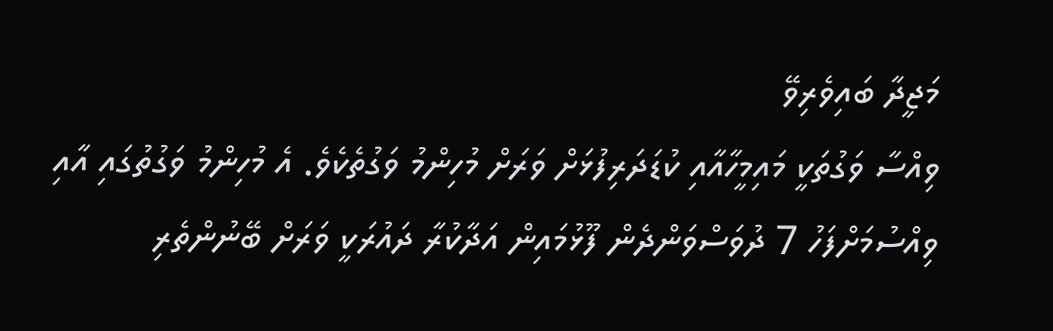މަޖީދާ ބައިވެރިވޭ
ވިއްސާ ވަގުތަކީ މައިމީހާއާއި ކުޑަދަރިފުޅަށް ވަރަށް މުހިންމު ވަގުތެކެވެ. އެ މުހިންމު ވަގުތުގައި އާއި ވިއްސުމަށްފަހު 7 ދުވަސްވަންދެން ފޫޅުމައިން އަދާކުރާ ދައުރަކީ ވަރަށް ބޭނުންތެރި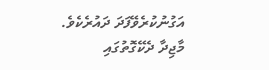އަގުނުކުރެވޭފަދަ ދައުރެކެވެ.
މާޖިދާ ދެކޭގޮތުގައި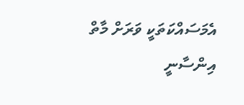އެމަސައްކަތަކީ ވަރަށް މާތް އިންސާނީ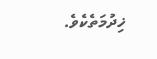ޚިދުމަތެކެވެ.